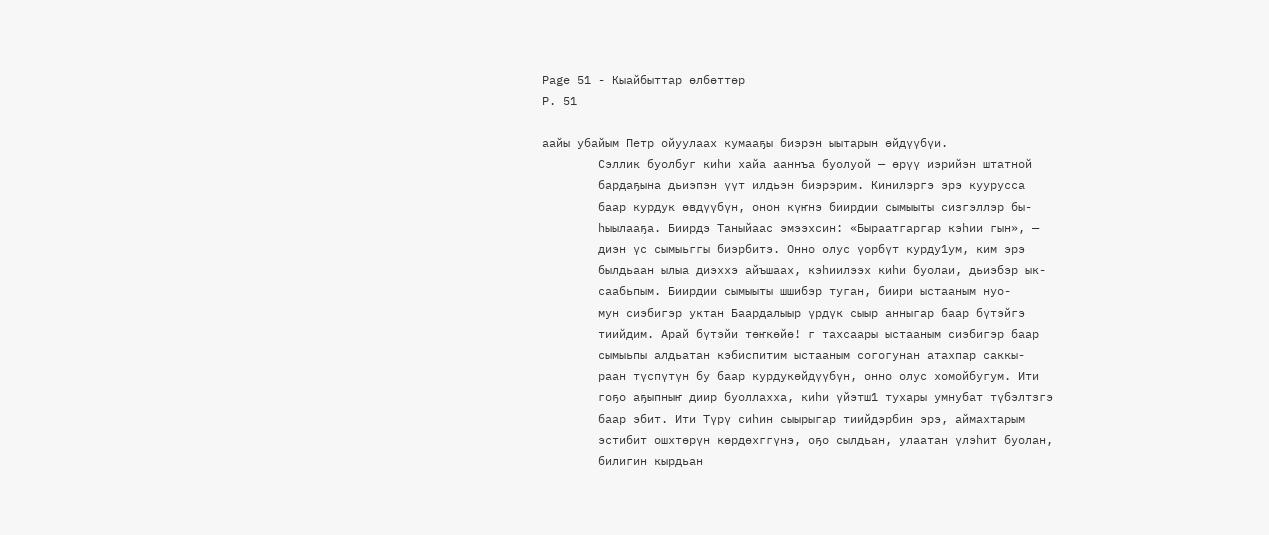Page 51 - Кыайбыттар өлбөттөр
P. 51

аайы убайым Петр ойуулаах кумааҕы биэрэн ыытарын өйдүүбүи.
        Сэллик буолбуг киһи хайа ааннъа буолуой — өрүү иэрийэн штатной
        бардаҕына дьиэпэн үүт илдьэн биэрэрим. Кинилэргэ эрэ куурусса
        баар курдук өвдүүбүн, онон күҥнэ биирдии сымыыты сизгэллэр бы-
        һыылааҕа. Биирдэ Таныйаас эмээхсин: «Быраатгаргар кэһии гын», —
        диэн үс сымыьггы биэрбитэ. Онно олус үорбүт курду1ум, ким эрэ
        былдьаан ылыа диэххэ айъшаах, кэһиилээх киһи буолаи, дьиэбэр ык-
        саабьпым. Биирдии сымыыты шшибэр туган, биири ыстааным нуо-
        мун сиэбигэр уктан Баардалыыр үрдүк сыыр анныгар баар бүтэйгэ
        тиийдим. Арай бүтэйи төҥкөйө! г тахсаары ыстааным сиэбигэр баар
        сымыьпы алдьатан кэбиспитим ыстааным согогунан атахпар саккы-
        раан түспүтүн бу баар курдукөйдүүбүн, онно олус хомойбугум. Ити
        гоҕо аҕыпныҥ диир буоллахха, киһи үйэтш1 тухары умнубат түбэлтзгэ
        баар эбит. Ити Түрү сиһин сыырыгар тиийдэрбин эрэ, аймахтарым
        эстибит ошхтөрүн көрдөхггүнэ, оҕо сылдьан, улаатан үлэһит буолан,
        билигин кырдьан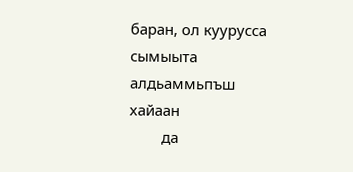баран, ол куурусса сымыыта алдьаммьпъш хайаан
        да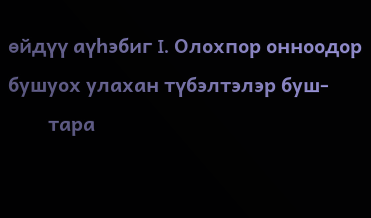өйдүү аүһэбиг I. Олохпор онноодор бушуох улахан түбэлтэлэр буш-
        тара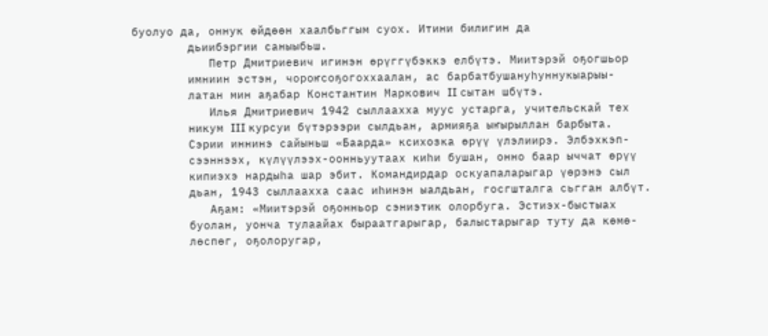буолуо да, оннук өйдөөн хаалбьггым суох. Итини билигин да
        дьиибэргии саныыбьш.
           Петр Дмитриевич игинэн өрүггүбэккэ елбүтэ. Миитэрэй оҕогшьор
        имниин эстэн, чороҥсоҕогоххаалан, ас барбатбушануһуннукыарыы-
        латан мин аҕабар Константин Маркович II сытан шбүтэ.
           Илья Дмитриевич 1942 сыллаахха муус устарга, учительскай тех
        никум III курсуи бүтэрээри сылдьан, армияҕа ыҥырыллан барбыта.
        Сэрии иннинэ сайыньш «Баарда» ксихозка өрүү үлэлиирэ. Элбэхкэп-
        сээннээх, күлүүлээх-оонньуутаах киһи бушан, онно баар ыччат өрүү
        кипиэхэ нардыһа шар эбит. Командирдар оскуапаларыгар үөрэнэ сыл
        дьан, 1943 сыллаахха саас иһинэн ыалдьан, госгшталга сьгган албүт.
           Аҕам: «Миитэрэй оҕонньор сэниэтик олорбуга. Эстиэх-быстыах
        буолан, уонча тулаайах быраатгарыгар, балыстарыгар туту да көмө-
        лөспөг, оҕолоругар,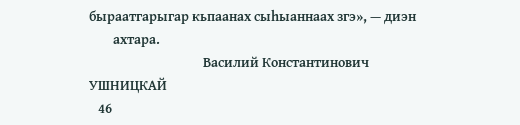быраатгарыгар кьпаанах сыһыаннаах згэ», — диэн
        ахтара.
                                      Василий Константинович УШНИЦКАЙ
   46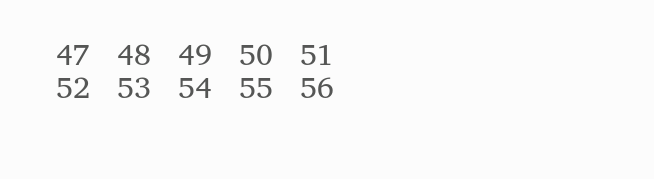47   48   49   50   51   52   53   54   55   56